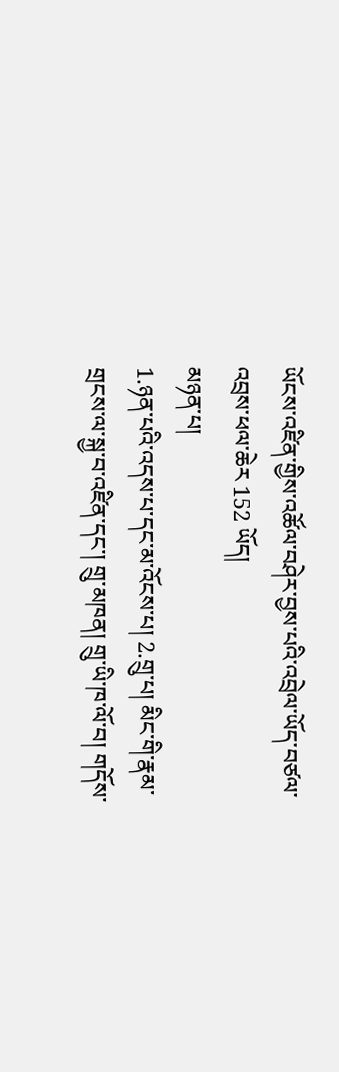ཡོངས་འཛིན་གྱིས་འཚོལ་བཤེར་བྱས་པའི་འབྲེལ་ཡོད་བཙལ་འབྲས་ཕལ་ཆེར 152 ཡོད།
མཉན་པ།
1.ཉན་པའི་འདས་པ་དང་མ་འོངས་པ། 2.གྲུ་པ། མིང་གི་རྣམ་གྲངས་ལ་སྐྱ་བ་འཛིན་དང་། གྲུ་མཁན། གྲུ་ཡི་ཁ་ལོ་བ། གདོས་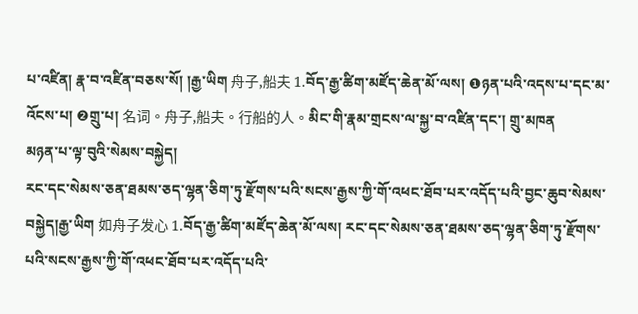པ་འཛིན། རྣ་བ་འཛིན་བཅས་སོ། །རྒྱ་ཡིག 舟子,船夫 1.བོད་རྒྱ་ཚིག་མཛོད་ཆེན་མོ་ལས། ❶ཉན་པའི་འདས་པ་དང་མ་འོངས་པ། ❷གྲུ་པ། 名词。舟子,船夫。行船的人。མིང་གི་རྣམ་གྲངས་ལ་སྐྱ་བ་འཛིན་དང་། གྲུ་མཁན
མཉན་པ་ལྟ་བུའི་སེམས་བསྐྱེད།
རང་དང་སེམས་ཅན་ཐམས་ཅད་ལྷན་ཅིག་ཏུ་རྫོགས་པའི་སངས་རྒྱས་ཀྱི་གོ་འཕང་ཐོབ་པར་འདོད་པའི་བྱང་ཆུབ་སེམས་བསྐྱེད།རྒྱ་ཡིག 如舟子发心 1.བོད་རྒྱ་ཚིག་མཛོད་ཆེན་མོ་ལས། རང་དང་སེམས་ཅན་ཐམས་ཅད་ལྷན་ཅིག་ཏུ་རྫོགས་པའི་སངས་རྒྱས་ཀྱི་གོ་འཕང་ཐོབ་པར་འདོད་པའི་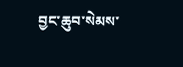བྱང་ཆུབ་སེམས་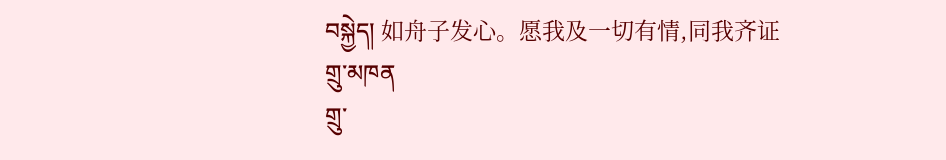བསྐྱེད། 如舟子发心。愿我及一切有情,同我齐证
གྲུ་མཁན
གྲུ་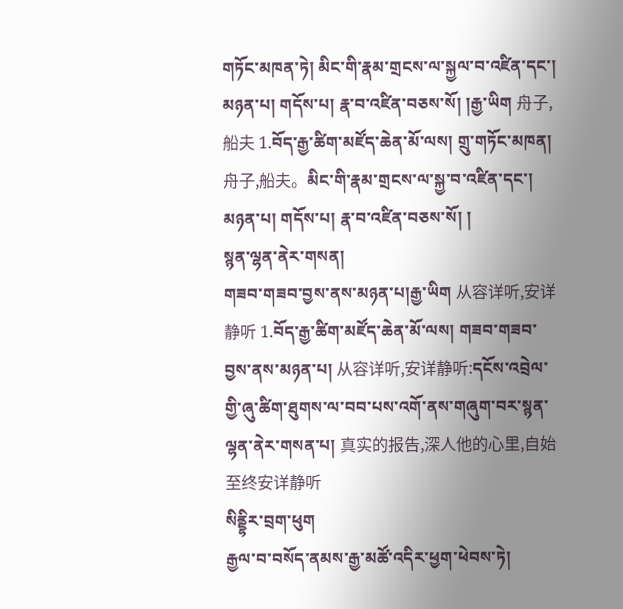གཏོང་མཁན་ཏེ། མིང་གི་རྣམ་གྲངས་ལ་སྐྱལ་བ་འཛིན་དང་། མཉན་པ། གདོས་པ། རྣ་བ་འཛིན་བཅས་སོ། །རྒྱ་ཡིག 舟子,船夫 1.བོད་རྒྱ་ཚིག་མཛོད་ཆེན་མོ་ལས། གྲུ་གཏོང་མཁན། 舟子,船夫。མིང་གི་རྣམ་གྲངས་ལ་སྐྱ་བ་འཛིན་དང་། མཉན་པ། གདོས་པ། རྣ་བ་འཛིན་བཅས་སོ། །
སྙན་ལྷན་ནེར་གསན།
གཟབ་གཟབ་བྱས་ནས་མཉན་པ།རྒྱ་ཡིག 从容详听,安详静听 1.བོད་རྒྱ་ཚིག་མཛོད་ཆེན་མོ་ལས། གཟབ་གཟབ་བྱས་ནས་མཉན་པ། 从容详听,安详静听:དངོས་འབྲེལ་གྱི་ཞུ་ཚིག་ཐུགས་ལ་བབ་པས་འགོ་ནས་གཞུག་བར་སྙན་ལྷན་ནེར་གསན་པ། 真实的报告,深人他的心里,自始至终安详静听
སིནྡྷིར་བྲག་ཕུག
རྒྱལ་བ་བསོད་ནམས་རྒྱ་མཚོ་འདིར་ཕྱག་ཕེབས་ཏེ།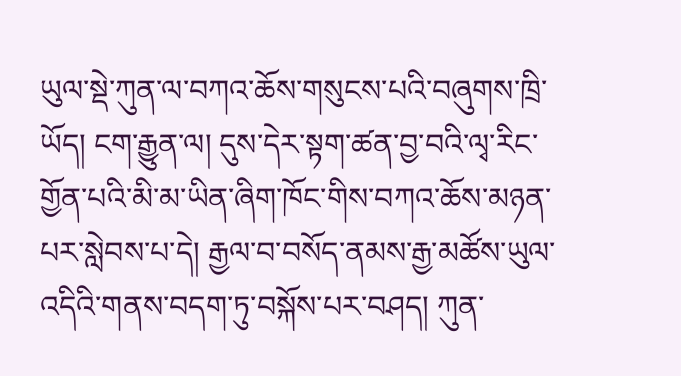ཡུལ་སྡེ་ཀུན་ལ་བཀའ་ཆོས་གསུངས་པའི་བཞུགས་ཁྲི་ཡོད། ངག་རྒྱུན་ལ། དུས་དེར་སྟག་ཚན་བྱ་བའི་ལྭ་རིང་གྱོན་པའི་མི་མ་ཡིན་ཞིག་ཁོང་གིས་བཀའ་ཆོས་མཉན་པར་སླེབས་པ་དེ། རྒྱལ་བ་བསོད་ནམས་རྒྱ་མཚོས་ཡུལ་འདིའི་གནས་བདག་ཏུ་བསྐོས་པར་བཤད། ཀུན་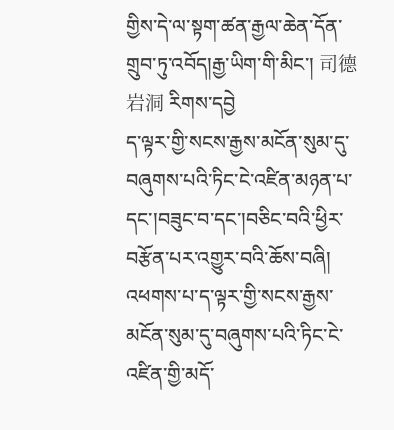གྱིས་དེ་ལ་སྟག་ཚན་རྒྱལ་ཆེན་དོན་གྲུབ་ཏུ་འབོད།རྒྱ་ཡིག་གི་མིང་། 司德岩洞 རིགས་དབྱེ
ད་ལྟར་གྱི་སངས་རྒྱས་མངོན་སུམ་དུ་བཞུགས་པའི་ཏིང་ངེ་འཛིན་མཉན་པ་དང་།བཟུང་བ་དང་།བཅིང་བའི་ཕྱིར་བརྩོན་པར་འགྱུར་བའི་ཆོས་བཞི།
འཕགས་པ་ད་ལྟར་གྱི་སངས་རྒྱས་མངོན་སུམ་དུ་བཞུགས་པའི་ཏིང་ངེ་འཛིན་གྱི་མདོ་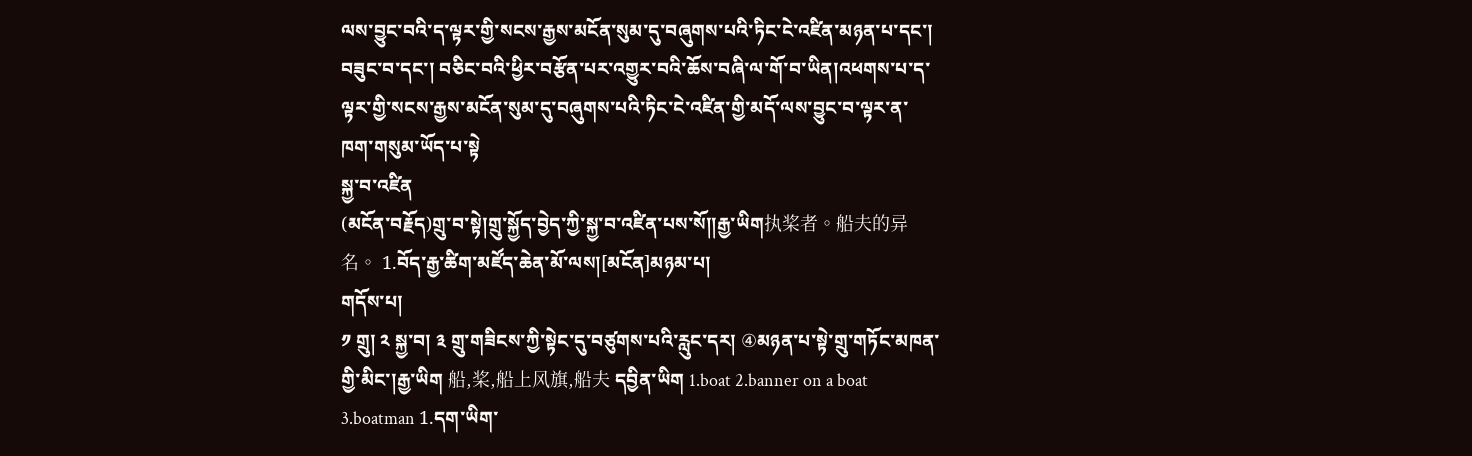ལས་བྱུང་བའི་ད་ལྟར་གྱི་སངས་རྒྱས་མངོན་སུམ་དུ་བཞུགས་པའི་ཏིང་ངེ་འཛིན་མཉན་པ་དང་། བཟུང་བ་དང་། བཅིང་བའི་ཕྱིར་བརྩོན་པར་འགྱུར་བའི་ཆོས་བཞི་ལ་གོ་བ་ཡིན།འཕགས་པ་ད་ལྟར་གྱི་སངས་རྒྱས་མངོན་སུམ་དུ་བཞུགས་པའི་ཏིང་ངེ་འཛིན་གྱི་མདོ་ལས་བྱུང་བ་ལྟར་ན་ཁག་གསུམ་ཡོད་པ་སྟེ
སྐྱ་བ་འཛིན
(མངོན་བརྗོད)གྲུ་བ་སྟེ།གྲུ་སྐྱོད་བྱེད་ཀྱི་སྐྱ་བ་འཛིན་པས་སོ༎རྒྱ་ཡིག执桨者。船夫的异名。 1.བོད་རྒྱ་ཚིག་མཛོད་ཆེན་མོ་ལས།[མངོན]མཉམ་པ།
གདོས་པ།
༡ གྲུ། ༢ སྐྱ་བ། ༣ གྲུ་གཟིངས་ཀྱི་སྟེང་དུ་བཙུགས་པའི་རླུང་དར། ④མཉན་པ་སྟེ་གྲུ་གཏོང་མཁན་གྱི་མིང་།རྒྱ་ཡིག 船,桨,船上风旗,船夫 དབྱིན་ཡིག 1.boat 2.banner on a boat 3.boatman 1.དག་ཡིག་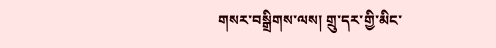གསར་བསྒྲིགས་ལས། གྲུ་དར་གྱི་མིང་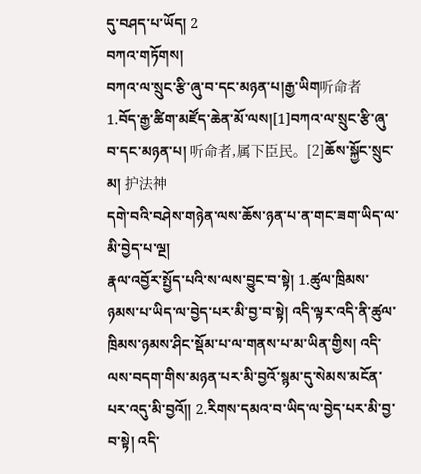དུ་བཤད་པ་ཡོད། 2
བཀའ་གཏོགས།
བཀའ་ལ་སྲུང་རྩི་ཞུ་བ་དང་མཉན་པ།རྒྱ་ཡིག听命者 1.བོད་རྒྱ་ཚིག་མཛོད་ཆེན་མོ་ལས།[1]བཀའ་ལ་སྲུང་རྩི་ཞུ་བ་དང་མཉན་པ། 听命者,属下臣民。[2]ཆོས་སྐྱོང་སྲུང་མ། 护法神
དགེ་བའི་བཤེས་གཉེན་ལས་ཆོས་ཉན་པ་ན་གང་ཟག་ཡིད་ལ་མི་བྱེད་པ་ལྔ།
རྣལ་འབྱོར་སྤྱོད་པའི་ས་ལས་བྱུང་བ་སྟེ། 1.ཚུལ་ཁྲིམས་ཉམས་པ་ཡིད་ལ་བྱེད་པར་མི་བྱ་བ་སྟེ། འདི་ལྟར་འདི་ནི་ཚུལ་ཁྲིམས་ཉམས་ཤིང་སྡོམ་པ་ལ་གནས་པ་མ་ཡིན་གྱིས། འདི་ལས་བདག་གིས་མཉན་པར་མི་བྱའོ་སྙམ་དུ་སེམས་མངོན་པར་འདུ་མི་བྱའོ༎ 2.རིགས་དམའ་བ་ཡིད་ལ་བྱེད་པར་མི་བྱ་བ་སྟེ། འདི་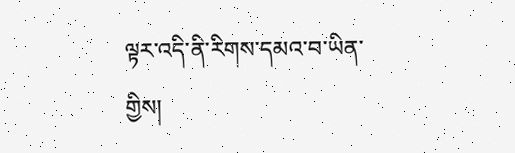ལྟར་འདི་ནི་རིགས་དམའ་བ་ཡིན་གྱིས།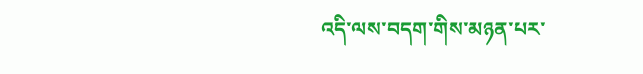འདི་ལས་བདག་གིས་མཉན་པར་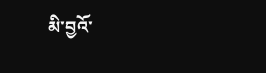མི་བྱའོ་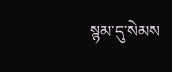སྙམ་དུ་སེམས